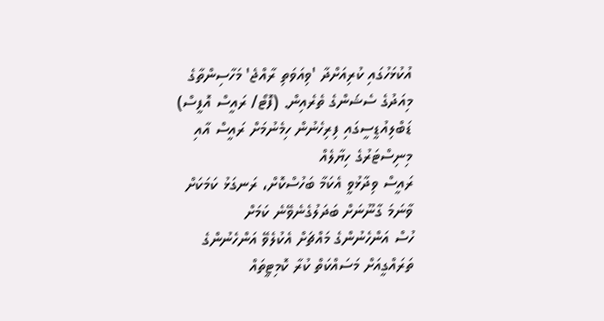އުކުޅަހުގައި ކުރިއަށްދާ 'ވިއަވަތި ރާއްޖެ' މަހާސިންތާގެ މިއަދުގެ ސެޝަންގެ ތެރެއިން. (ފޮޓޯ/ ރައީސް އޮފީސް)
ޑަބްލިއުޑީސީގައި ފިރިހެނުން ހިމެނުމަށް ރައީސް އާއި މިނިސްޓަރުގެ ހިޔާލެއް
ރައީސް ވިދާޅުވީ އެކަމާ ބަހުސްކޮށް، ރަނގަޅު ކަމަކަށް ވާނަމަ ގާނޫނަށް ބަދަލުގެނެވޭނެ ކަމަށް
ހުސް އަންހެނުންގެ މައްޗަށް އެކުލެވޭ އަންހެނުންގެ ތަރައްގީއަށް މަސައްކަތް ކުރާ ކޮމިޓީތައް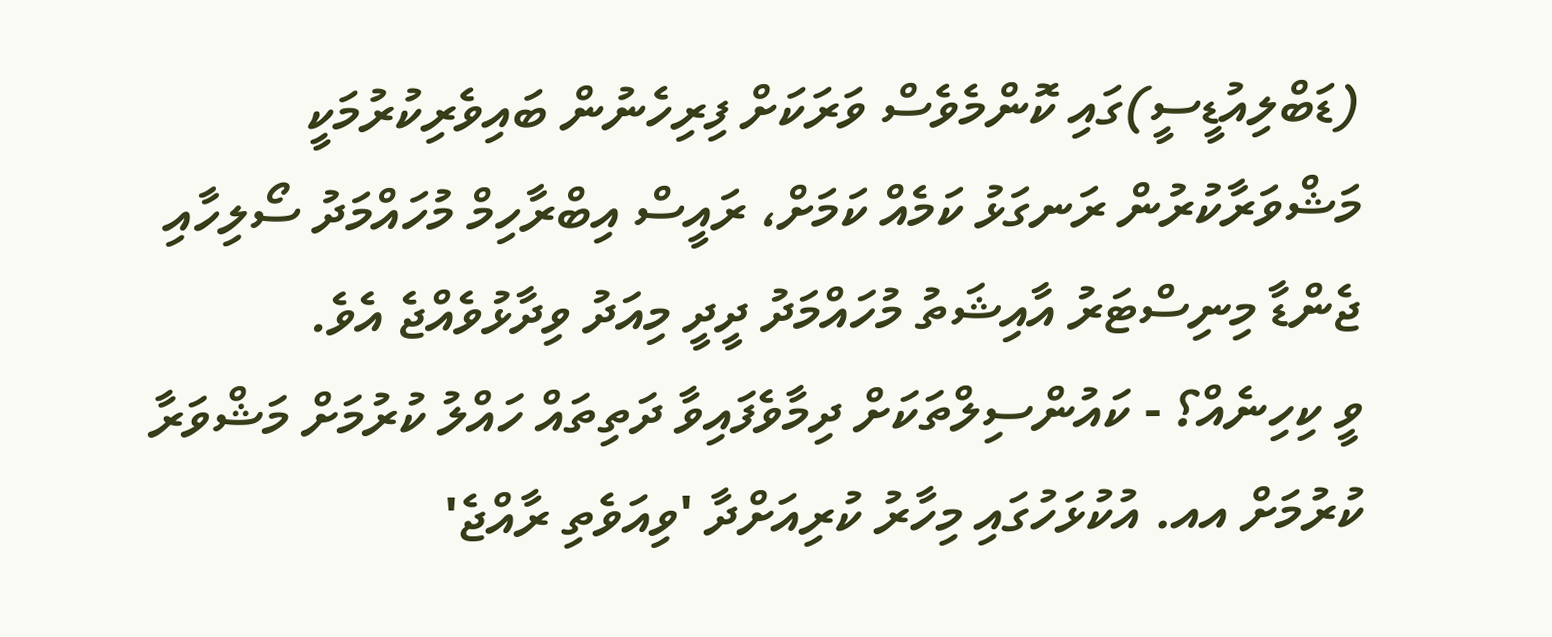(ޑަބްލިއުޑީސީ)ގައި ކޮންމެވެސް ވަރަކަށް ފިރިހެނުން ބައިވެރިކުރުމަކީ މަޝްވަރާކުރުން ރަނގަޅު ކަމެއް ކަމަށް، ރައީސް އިބްރާހިމް މުހައްމަދު ސޯލިހާއި ޖެންޑާ މިނިސްޓަރު އާއިޝަތު މުހައްމަދު ދީދީ މިއަދު ވިދާޅުވެއްޖެ އެވެ.
ވީ ކިހިނެއް؟ - ކައުންސިލްތަކަށް ދިމާވެފައިވާ ދަތިތައް ހައްލު ކުރުމަށް މަޝްވަރާ ކުރުމަށް އއ. އުކުޅަހުގައި މިހާރު ކުރިއަށްދާ 'ވިއަވެތި ރާއްޖެ'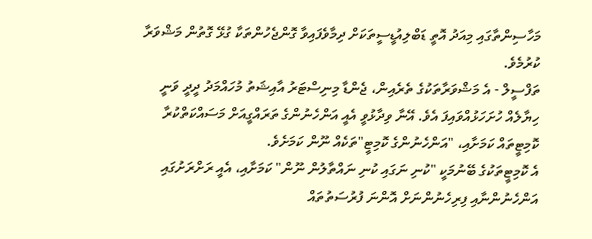މަހާސިންތާގައި މިއަދު އޮތީ ޑަބްލިއުޑީސީތަކަށް ދިމާވެފައިވާ ގޮންޖެހުންތަކާ ގުޅޭ ގޮތުން މަޝްވަރާ ކުރުމެވެ.
ތަފްސީލް - އެ މަޝްވަރާތަކުގެ ތެރެއިން، ޖެންޑާ މިނިސްޓަރު އާއިޝަތު މުހައްމަދު ދީދީ ވަނީ ހިޔާލެއް ހުށަހަޅުއްވައިފަ އެވެ. އޭނާ ވިދާޅުވީ އެއީ އަންހެނުންގެ ތަރައްގީއަށް މަސައްކަތްކުރާ ކޮމިޓީތައް ކަމަށާއި، "އަންހެނުންގެ ކޮމިޓީ"ތަކެއް ނޫން ކަމަށެވެ.
އެ ކޮމިޓީތަކުގެ ބޭނުމަކީ "ކުނި ނަގައި ކުނި ނައްތާލުން ނޫން" ކަމަށާއި، އެއީ ރަށްރަށުގައި އަންހެނުންނާއި ފިރިހެނުންނަށް އޮންނަ ފުރުސަތުތައް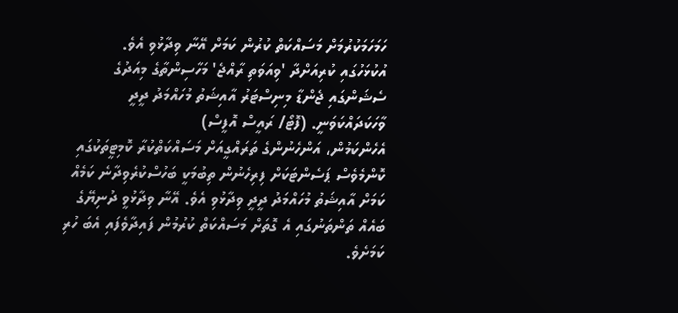ހަމަހަމަކުރުމަށް މަސައްކަތް ކުރުން ކަމަށް އޭނާ ވިދާޅުވި އެވެ.
އުކުޅަހުގައި ކުރިއަށްދާ 'ވިއަވަތި ރާއްޖެ' މަހާސިންތާގެ މިއަދުގެ ސެޝަންގައި ޖެންޑާ މިނިސްޓަރު އާއިޝަތު މުހައްމަދު ދީދީ ވާހަކަދައްކަވަނީ. (ފޮޓޯ/ ރައީސް އޮފީސް)
އެހެންކަމުން، އަންހެނުންގެ ތަރައްގީއަށް މަސައްކަތްކުރާ ކޮމިޓީތަކުގައި ކޮންމެވެސް ޕަސެންޓަކަށް ފިރިހެނުން ތިބުމަކީ ބަހުސްކުރެވިދާނެ ކަމެއް ކަމަށް އާއިޝަތު މުހައްމަދު ދީދީ ވިދާޅުވި އެވެ. އޭނާ ވިދާޅުވީ ދުނިޔޭގެ ބައެއް ތަންތަނުގައި އެ ގޮތަށް މަސައްކަތް ކުރުމުން ފައިދާވެފައި އެބަ ހުރި ކަމަށެވެ.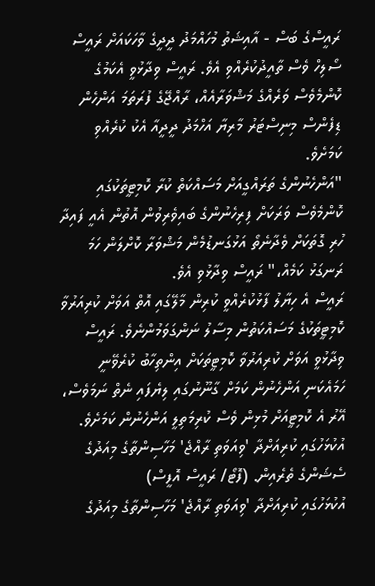ރައީސްގެ ބަސް - އާއިޝަތު މުހައްމަދު ދީދީގެ ވާހަކައަށް ރައީސް ސޯލިހް ވެސް ތާއީދުކުރެއްވި އެވެ. ރައީސް ވިދާޅުވީ އެކަމުގެ ކޮންމެވެސް ވަރެއްގެ މަޝްވަރާއެއް، ރާއްޖޭގެ ފުރަތަމަ އަންހެން ޑިފެންސް މިނިސްޓަރު މާރިޔާ އަހްމަދު ދީދީއާ އެކު ކުރެއްވި ކަމަށެވެ.
"އަންހެނުންގެ ތަރައްގީއަށް މަސައްކަތް ކުރާ ކޮމިޓީތަކުގައި ކޮންމެވެސް ވަރަކަށް ފިރިހެނުންގެ ބައިވެރިވުން އޮތުން އެއީ ފައިދާ ހުރި ގޮތަކަށް ވެދާނެތޯ އަޅުގަނޑުމެން މަޝްވަރާ ކޮށްލަން ހަމަ ރަނގަޅު ކަމެއް،" ރައީސް ވިދާޅުވި އެވެ.
ރައީސް އެ ހިޔާލު ފާޅުކުރެއްވީ ކުރިން މާލޭގައި އޮތް އަވަށް ކުރިއަރުވާ ކޮމިޓީތަކުގެ މަސައްކަތުން މިސާލު ނަންގަވަމުންނެވެ. ރައީސް ވިދާޅުވީ އަވަށް ކުރިއަރުވާ ކޮމިޓީތަކަށް އިންތިހާބު ކުރެވޭނީ ހަމައެކަނި އަންހެނުން ކަމަށް ގާނޫނުގައި ލިޔެފައި ނެތް ނަމަވެސް، އޭރު އެ ކޮމިޓީއަށް މުޅިން ވެސް ކުރިމަތިލީ އަންހެނުން ކަމަށެވެ.
އުކުޅަހުގައި ކުރިއަށްދާ 'ވިއަވަތި ރާއްޖެ' މަހާސިންތާގެ މިއަދުގެ ސެޝަންގެ ތެރެއިން. (ފޮޓޯ/ ރައީސް އޮފީސް)
އުކުޅަހުގައި ކުރިއަށްދާ 'ވިއަވަތި ރާއްޖެ' މަހާސިންތާގެ މިއަދުގެ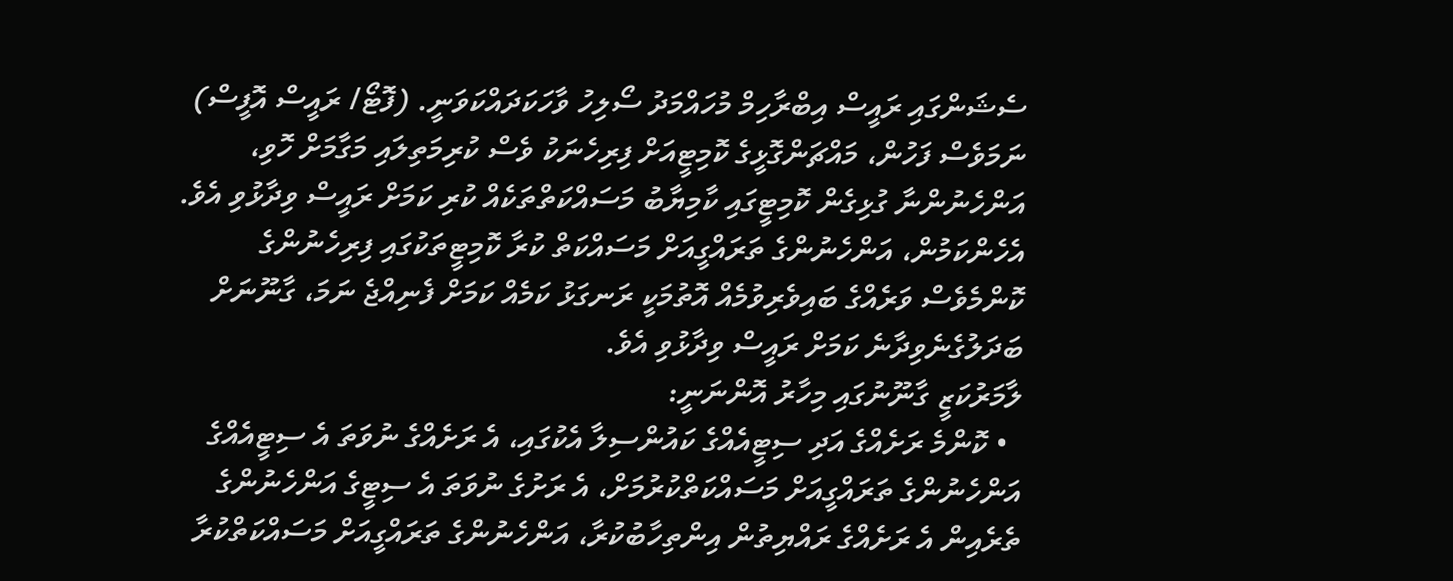ސެޝަންގައި ރައީސް އިބްރާހިމް މުހައްމަދު ސޯލިހު ވާހަކަދައްކަވަނީ. (ފޮޓޯ/ ރައީސް އޮފީސް)
ނަމަވެސް ފަހުން، މައްޗަންގޮޅީގެ ކޮމިޓީއަށް ފިރިހެނަކު ވެސް ކުރިމަތިލައި މަގާމަށް ހޮވި، އަންހެނުންނާ ގުޅިގެން ކޮމިޓީގައި ކާމިޔާބު މަސައްކަތްތަކެއް ކުރި ކަމަށް ރައީސް ވިދާޅުވި އެވެ.
އެހެންކަމުން، އަންހެނުންގެ ތަރައްގީއަށް މަސައްކަތް ކުރާ ކޮމިޓީތަކުގައި ފިރިހެނުންގެ ކޮންމެވެސް ވަރެއްގެ ބައިވެރިވުމެއް އޮތުމަކީ ރަނގަޅު ކަމެއް ކަމަށް ފެނިއްޖެ ނަމަ، ގާނޫނަށް ބަދަލުގެނެވިދާނެ ކަމަށް ރައީސް ވިދާޅުވި އެވެ.
ލާމަރުކަޒީ ގާނޫނުގައި މިހާރު އޮންނަނީ:
  • ކޮންމެ ރަށެއްގެ އަދި ސިޓީއެއްގެ ކައުންސިލާ އެކުގައި، އެ ރަށެއްގެ ނުވަތަ އެ ސިޓީއެއްގެ އަންހެނުންގެ ތަރައްގީއަށް މަސައްކަތްކުރުމަށް، އެ ރަށުގެ ނުވަތަ އެ ސިޓީގެ އަންހެނުންގެ ތެރެއިން އެ ރަށެއްގެ ރައްޔިތުން އިންތިހާބުކުރާ، އަންހެނުންގެ ތަރައްގީއަށް މަސައްކަތްކުރާ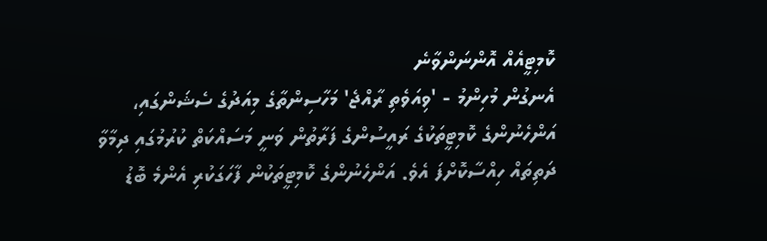ކޮމިޓީއެއް އޮންނަންވާނެ
އެނގުން މުހިންމު - 'ވިއަވެތި ރާއްޖެ' މަހާސިންތާގެ މިއަދުގެ ސެޝަންގައި، އަންހެނުންގެ ކޮމިޓީތަކުގެ ރައީސުންގެ ފަރާތުން ވަނީ މަސައްކަތް ކުރުމުގައި ދިމާވާ ދަތިތައް ހިއްސާކޮށްފަ އެވެ. އަންހެނުންގެ ކޮމިޓީތަކުން ފާހަގަކުރި އެންމެ ބޮޑު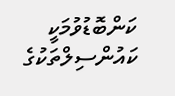ކަންބޮޑުވުމަކީ ކައުންސިލްތަކުގެ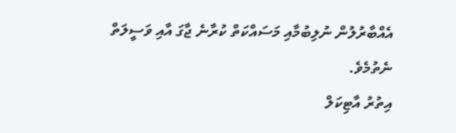އެއްބާރުލުން ނުލިބުމާއި މަސައްކަތް ކުރާނެ ޖާގަ އާއި ވަސީލަތް ނެތުމެވެ.
އިތުރު އާޓިކަލް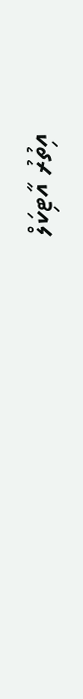އިތުރު އާޓިކަލް